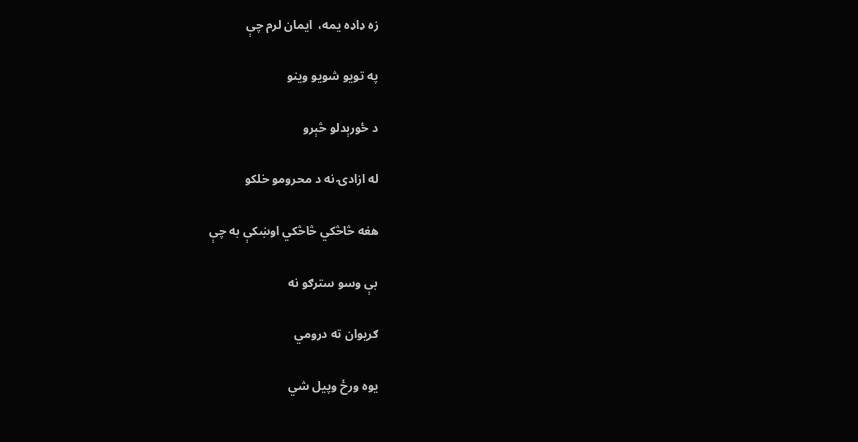زه ډاډه یمه،  ایمان لرم چې

په تویو شویو وینو

د ځورېدلو څېرو

له ازادۍ نه د محرومو خلکو

هغه څاڅکي څاڅکي اوښکې به چې

بې وسو سترګو نه

ګریوان ته درومي

یوه ورځ وپیل شي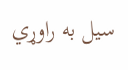سیل به راوړي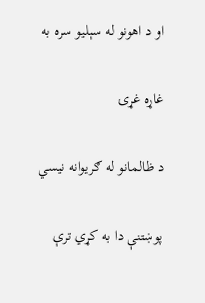او د اهونو له سېلیو سره به

غاړه غړۍ

د ظالمانو له ګریوانه نیسي

پوښتنې دا به کړي ترې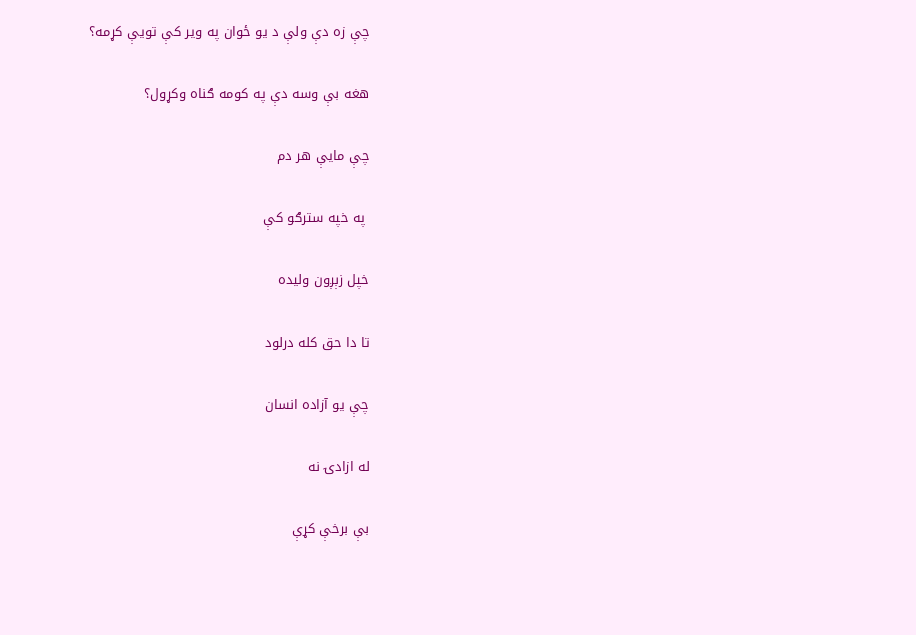چې زه دې ولې د یو ځوان په ویر کې تویې کړمه؟

هغه بې وسه دې په کومه ګناه وکړول؟

چې مایې هر دم

 په خپه سترګو کې

خپل زېږون ولیده

تا دا حق کله درلود

چې یو آزاده انسان

له ازادۍ نه

بې برخې کړې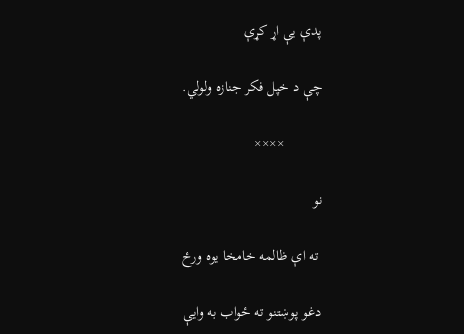پدې یې اړ کړې

چې د خپل فکر جنازه ولولي.

          ××××

نو

 ته اې ظالمه خامخا یوه ورځ

دغو پوښتنو ته ځواب به وایې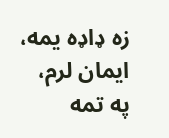زه ډاډه یمه، ایمان لرم، په تمه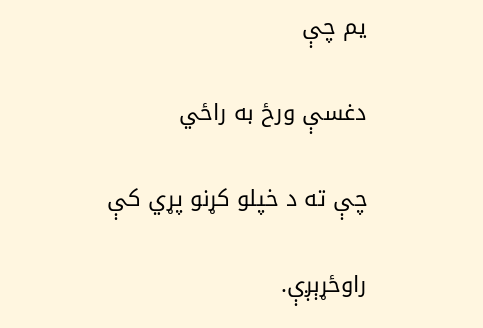یم چې

دغسې ورځ به راځي

چې ته د خپلو کړنو پړي کې

راوځړېږې.